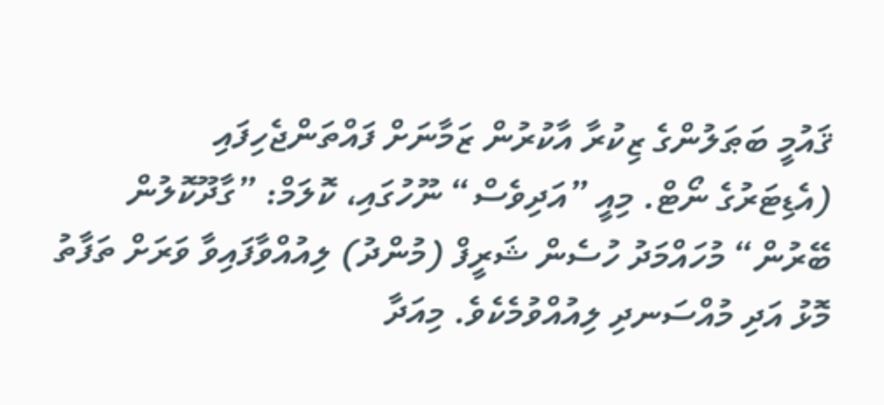ޤައުމީ ބަޠަލުންގެ ޒިކުރާ އާކުރުން ޒަމާނަށް ފައްތަންޖެހިފައި
(އެޑިޓަރުގެ ނޯޓް. މިއީ ”އަދިވެސް“ ނޫހުގައި، ކޮލަމް: ”ގާދޫކޮލުން ބޭރުން“ މުހައްމަދު ހުސެން ޝަރީފް (މުންދު) ލިއުއްވާފައިވާ ވަރަށް ތަފާތު މޮޅު އަދި މުއްސަނދި ލިއުއްވުމެކެވެ. މިއަދާ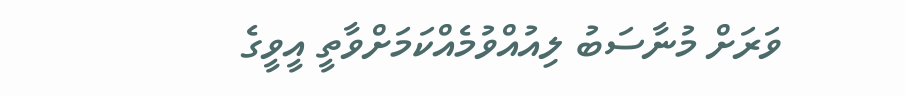ވަރަށް މުނާސަބު ލިއުއްވުމެއްކަމަށްވާތީ އީވީގެ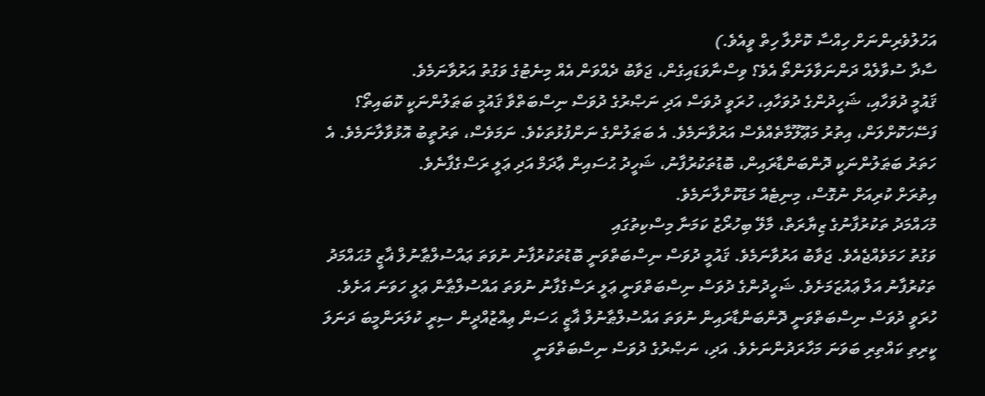އަހުލުވެރިންނަށް ހިއްސާ ކޮށްލާ ހިތް ވީއެވެ.)
ސާދާ ސުވާލެއް ދަންނަވާލަންތޯ އެވެ؟ ވިސްނާވަޑައިގެން، ޖަވާބު ދެއްވަން އެއް މިނެޓުގެ ވަގުތު އަރުވާނަމެވެ.
ޤައުމީ ދުވަހާއި، ޝަހީދުންގެ ދުވަހާއި، ހުރަވީ ދުވަސް އަދި ނަޞްރުގެ ދުވަސް ނިސްބަތްވާ ޤައުމީ ބަޠަލުންނަކީ ކޮބައިތޯ؟
ފަސޭހަކޮށްލަން، އިތުރު މަޢޫލޫމާތެއްވެސް އަރުވާނަމެވެ. އެ ބަޠަލުންގެ ނަންފުޅުތަކެވެ. ނަމަވެސް، ތަރުތީބު އޮޅުވާލާނަމެވެ. އެ ހަތަރު ބަޠަލުންނަކީ ދޮންބަންޑާރައިން، ބޮޑުތަކުރުފާނު، ޝަހީދު ޙުސައިން ޢާދަމް އަދި ޢަލީ ރަސްގެފާނެވެ.
އިތުރަށް ކުރިއަށް ނުގޮސް، މިނިޓެއް މަޑުކޮށްލާނަމެވެ.
މުހައްމަދު ތަކުރުފާނުގެ ޒިޔާރަތް، މާލޭ ބިހުރޯޒު ކަމަނާ މިސްކިތުގައި
ވަގުތު ހަމަވެއްޖެއެވެ. ޖަވާބު އަރުވާނަމެވެ. ޤައުމީ ދުވަސް ނިސްބަތްވަނީ ބޮޑުތަކުރުފާނު ނުވަތަ ޢައްސުލްޠާނުލް ޣާޒީ މުޙައްމަދު ތަކުރުފާނު އަލް ޢައުޒަމަށެވެ. ޝަހީދުންގެ ދުވަސް ނިސްބަތްވަނީ ޢަލީ ރަސްގެފާނު ނުވަތަ އައްސުލްޠާން ޢަލީ ހަވަނަ އަށެވެ. ހުރަވީ ދުވަސް ނިސްބަތްވަނީ ދޮންބަންޑާރައިން ނުވަތަ އައްސުލްޠާނުލް ޣާޒީ ޙަސަން ޢިއްޒުއްދީން ސިރީ ކުލަރަންމީބަ ދަނަލަ ކީރިތި ކައްތިރި ބަވަނަ މަހާރަދުންނަށެވެ. އަދި، ނަޞްރުގެ ދުވަސް ނިސްބަތްވަނީ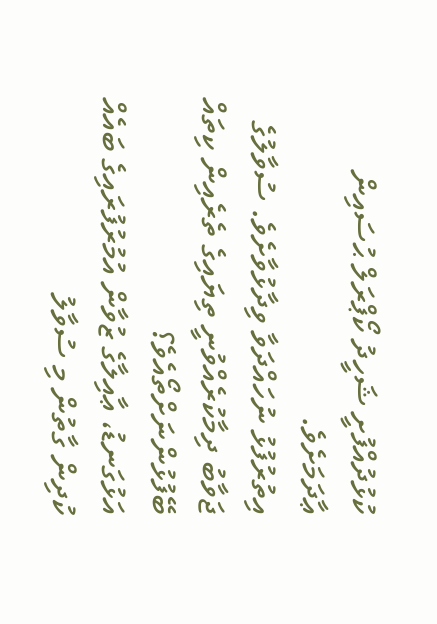ކުޅުދުއްފުށީ ޝަހީދު ކޯޕްރަލް ޙުސައިން ޢާދަމަށެވެ.
އިތުރުފުޅު ނުހައްދަވާ ވިދާޅުވާށެވެ. ސުވާލުގެ ޖަވާބު ދިމާކުރެއްވުނީ ތިޔައިގެ ތެރެއިން ކިތައް ބޭފުޅުންނަށްތޯއެވެ؟
އަޅުގަނޑު، ޢާއިލާގެ ޒުވާން އުމުރުފުރައިގެ ބައެއް ކުދިން ގާތުން މި ސުވާލު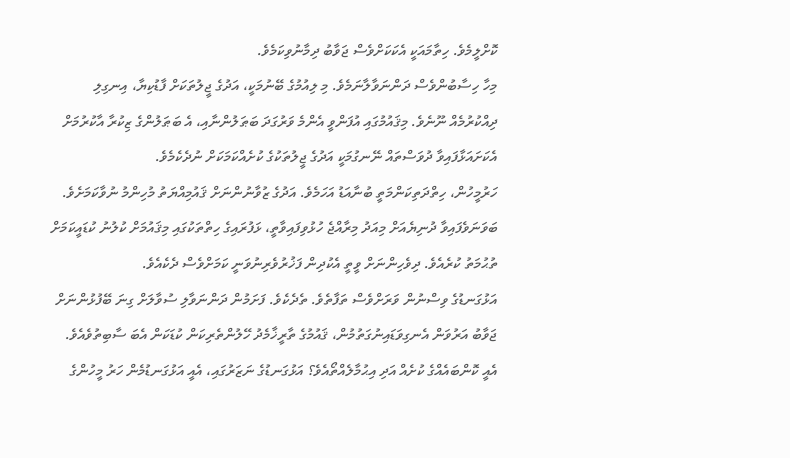ކޮށްލީމެވެ. ހިތާމައަކީ އެކަކަށްވެސް ޖަވާބު ދިމާނުވިކަމެވެ.
މިހާ ހިސާބުންވެސް ދަންނަވާލާނަމެވެ. މި ލިއުމުގެ ބޭނުމަކީ، އަދުގެ ޖީލުތަކަށް ފާޑުކިޔާ، އިނގިލި ދިއްކުރުމެއް ނޫނެވެ. މިޤައުމުގައި އުފަންވީ އެންމެ ވަރުގަދަ ބަޠަލުންނާއި، އެ ބަޠަލުންގެ ޒިކުރާ އާކުރުމަށް އެކަށައަޅާފައިވާ ދުވަސްތައް ނޭނގުމަކީ އަދުގެ ޖީލުތަކުގެ ކުށެއްކަމަކަށް ނުދެކެމެވެ.
ހަރުމީހުން، ހިތްދަތިކަންމަތީ ބުނާއަޑު އަހަމެވެ. އަދުގެ ޒުވާނުންނަށް ޤައުމިއްޔަތު މުހިންމު ނުވާކަމަށެވެ. ބަވަނަވެފައިވާ ދުނިޔެއަށް މިއަދު މިރާއްޖެ ހުޅުވިފައިވާތީ، ޅަފުރައިގެ ހިތްތަކުގައި މިޤައުމަށް ކުލުނު ކުޑައީކަމަށް ތުޙުމަތު ކުރެއެވެ. ދިވެހިންނަށް ވީތީ އެކުދިން ފަޚުރުވެރިނުވަނީ ކަމަށްވެސް ދެކެއެވެ.
އަޅުގަނޑުގެ ވިސްނުން ވަރަށްވެސް ތަފާތެވެ. ތެދެކެވެ. ފަށަމުން ދަންނަވާލި ސުވާލަށް ގިނަ ބޭފުޅުންނަށް ޖަވާބު އަރުވަން އެނގިވަޑައިނުގަތުމުން، ޤައުމުގެ ތާރީޚާމެދު ހޭލުންތެރިކަން ކުޑަކަން އެބަ ސާބިތުވެއެވެ. އެއީ ކޮންބައެއްގެ ކުށެއް އަދި އިޙުމާލެއްތޯއެވެ؟ އަޅުގަނޑުގެ ނަޒަރުގައި، އެއީ އަޅުގަނޑުމެން ހަރު މީހުންގެ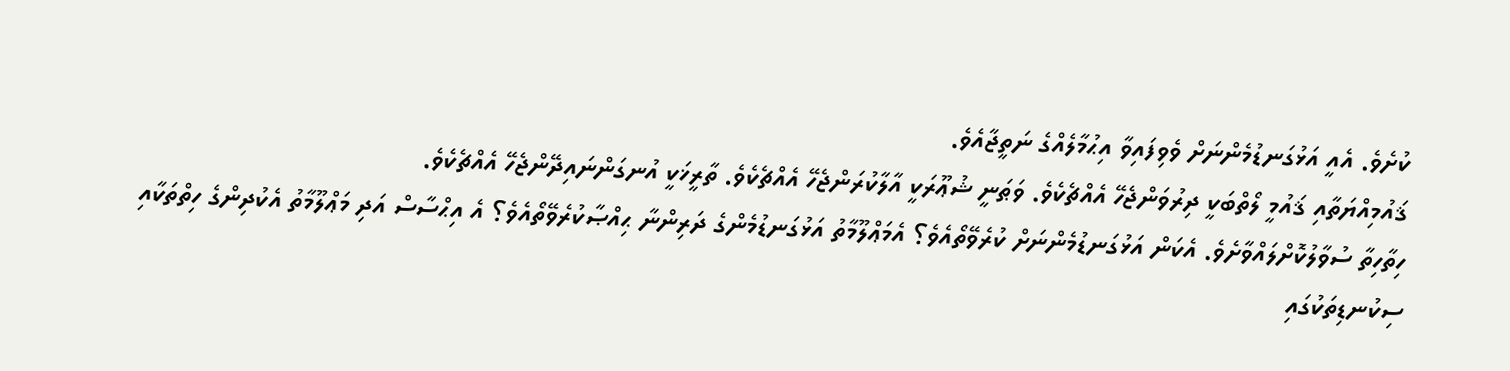ކުށެވެ. އެއީ އަޅުގަނޑުމެންނަށް ވެވިފައިވާ އިޙުމާލެއްގެ ނަތީޖާއެވެ.
ޤައުމިއްޔަތާއި ޤައުމީ ލޯތްބަކީ ދިރުވަންޖެހޭ އެއްޗެކެވެ. ވަޠަނީ ޝުޢޫރަކީ އާލާކުރަންޖެހޭ އެއްޗެކެވެ. ތާރީޚަކީ އުނގަންނައިދޭންޖެހޭ އެއްޗެކެވެ.
ހިތާހިތާ ސުވާލުކޮށްލައްވާށެވެ. އެކަން އަޅުގަނޑުމެންނަށް ކުރެވޭތޯއެވެ؟ އެމަޢްލޫމާތު އަޅުގަނޑުމެންގެ ދަރިންނާ ޙިއްޞާކުރެވޭތޯއެވެ؟ އެ އިޙްސާސް އަދި މަޢްލޫމާތު އެކުދިންގެ ހިތްތަކާއި ސިކުނޑިތަކުގައި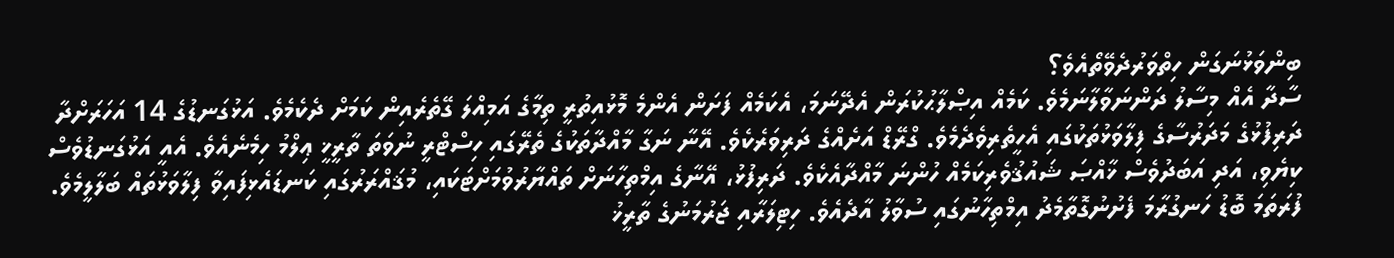ބިންވަޅުނަގަން ހިތްވަރުދެވޭތޯއެވެ؟
ސާދާ އެއް މިސާލު ދަންނަވާލާނަމެވެ. ކަމެއް އިޞްލާޙުކުރަން އެދޭނަމަ، އެކަމެއް ފަށަން އެންމެ މޮޅުއިތުރީ ތިމާގެ އަމިއްލަ ގޭތެރެއިން ކަމަށް ދެކެމެވެ. އަޅުގަނޑުގެ 14 އަހަރަށްދާ ދަރިފުޅުގެ މަދަރުސާގެ ފިލާވަޅުތަކުގައި އެހީތެރިވެދެމެވެ. ގްރޭޑް އަށެއްގެ ދަރިވަރެކެވެ. އޭނާ ނަގާ މާއްދާތަކުގެ ތެރޭގައި ހިސްޓްރީ ނުވަތަ ތާރީޚީ ޢިލްމު ހިމެނެއެވެ. އެއީ އަޅުގަނޑުވެސް ކިޔެވި، އަދި އަބަދުވެސް ޚާއްޞަ ޝައުޤުވެރިކަމެއް ހުންނަ މާއްދާއެކެވެ. ދަރިފުޅު، އޭނާގެ އިމްތިހާނަށް ތައްޔާރުވުމަށްޓަކައި، މުޤައްރަރުގައި ކަނޑައެޅިފައިވާ ފިލާވަޅުތައް ބަލާލީމެވެ. ފުރަތަމަ ބޮޑު ހަނގުރާމަ ފެށުނުގޮތާމެދު އިމްތިހާނުގައި ސުވާލު އާދެއެވެ. ހިޓިލަރާއި ޖަރުމަނުގެ ތާރީޚު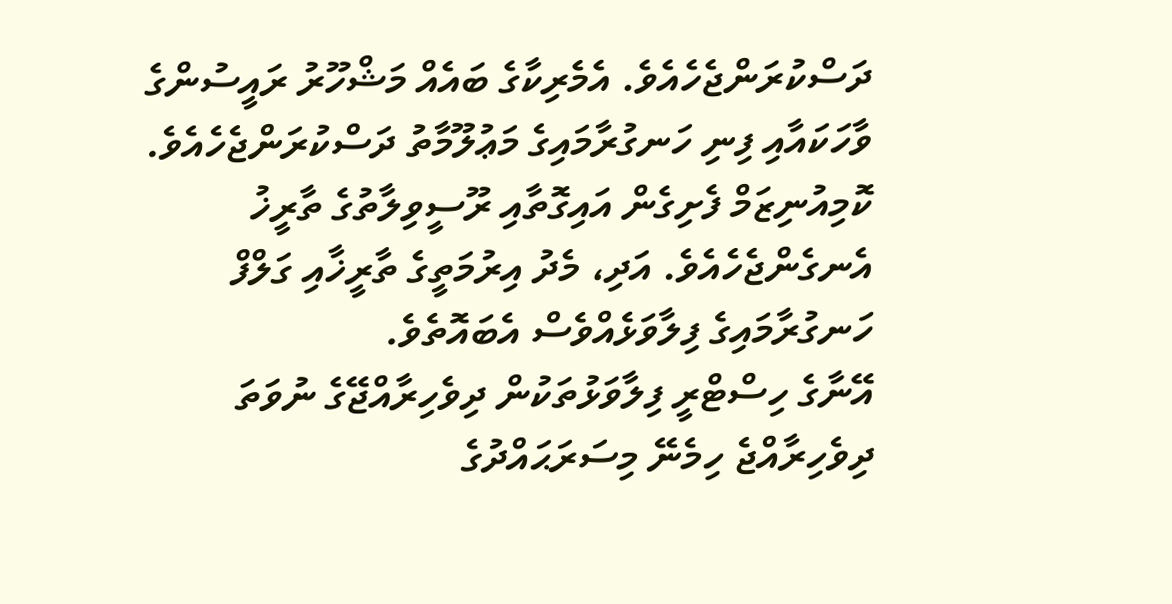ދަސްކުރަންޖެހެއެވެ. އެމެރިކާގެ ބައެއް މަޝްހޫރު ރައީސުންގެ ވާހަކައާއި ފިނި ހަނގުރާމައިގެ މަޢުލޫމާތު ދަސްކުރަންޖެހެއެވެ. ކޮމިއުނިޒަމް ފެށިގެން އައިގޮތާއި ރޫސީވިލާތުގެ ތާރީޚު އެނގެންޖެހެއެވެ. އަދި، މެދު އިރުމަތީގެ ތާރީޚާއި ގަލްފް ހަނގުރާމައިގެ ފިލާވަޅެއްވެސް އެބައޮތެވެ.
އޭނާގެ ހިސްޓްރީ ފިލާވަޅުތަކުން ދިވެހިރާއްޖޭގެ ނުވަތަ ދިވެހިރާއްޖެ ހިމެނޭ މިސަރަޙައްދުގެ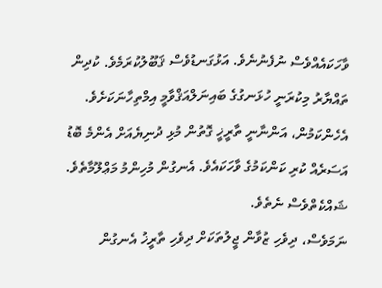ވާހަކައެއްވެސް ނުފެނުނެވެ. އަޅުގަނޑުވެސް ޤަބޫލުކުރަމެވެ. ކުދިން ތައްޔާރު މިކުރަނީ ހުޅަނގުގެ ބައިނަލްއަޤްވާމީ އިމްތިހާނަކަށެވެ. އެހެންކަމުން، އަންނާނީ ތާރީޚީ ގޮތުން މުޅި ދުނިޔެއަށް އެންމެ ބޮޑު އަސަރެއް ކުރި ކަންކަމުގެ ވާހަކައެވެ. އެނގުން މުހިންމު މަޢްލޫމާތެވެ. ޝައްކެތްވެސް ނެތެވެ.
ނަމަވެސް، ދިވެހި ޒުވާން ޖީލުތަކަށް ދިވެހި ތާރީޚު އެނގުން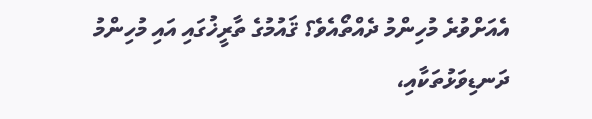އެއަށްވުރެ މުހިންމު ދެއްތޯއެވެ؟ ޤައުމުގެ ތާރީޚުގައި އައި މުހިންމު ދަނޑިވަޅުތަކާއި،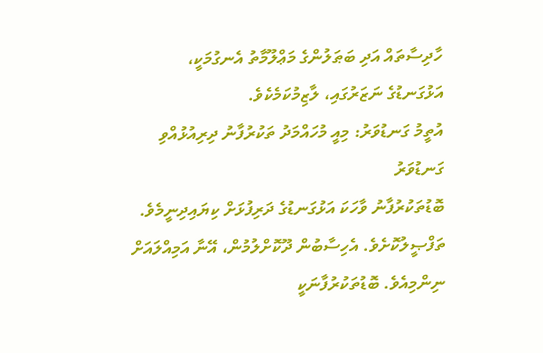ހާދިސާތައް އަދި ބަޠަލުންގެ މަޢްލޫމާތު އެނގުމަކީ، އަޅުގަނޑުގެ ނަޒަރުގައި، ލާޒިމުކަމެކެވެ.
އުތީމު ގަނޑުވަރު: މިއީ މުހައްމަދު ތަކުރުފާނު ދިރިއުޅުއްވި ގަނޑުވަރު
ބޮޑުތަކުރުފާނު ވާހަކަ އަޅުގަނޑުގެ ދަރިފުޅަށް ކިޔައިދިނީމެވެ. ތަފްޞީލުކޮށެވެ. އެހިސާބުން ދޫކޮށްލުމުން، އޭނާ އަމިއްލައަށް ނިންމިއެވެ. ބޮޑުތަކުރުފާނަކީ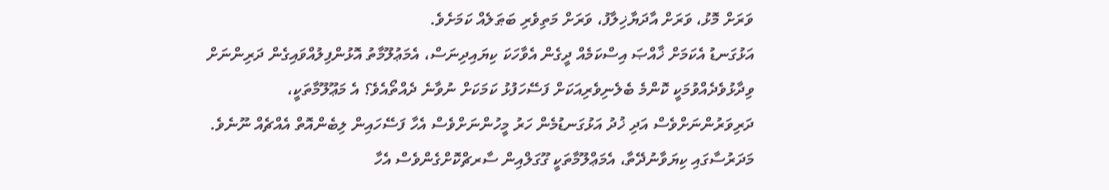ވަރަށް މޮޅު، ވަރަށް އާދަޔާޚިލާފު، ވަރަށް މަތިވެރި ބަޠަލެއް ކަމަށެވެ.
އަޅުގަނޑު އެކަމަށް ޚާއްޞަ އިސްކަމެއް ދީގެން އެވާހަކަ ކިޔައިދިނަސް، އެމަޢުލޫމާތު އޮޅުންފިލުއްވައިގެން ދަރިންނަށް ވިދާޅުވެދެއްވުމަކީ ކޮންމެ ބެލެނިވެރިއަކަށް ފަސޭހަފުޅު ކަމަކަށް ނުވާނެ ދެއްތޯއެވެ؟ އެ މަޢޫލޫމާތަކީ، ދަރިވަރުންނަށްވެސް އަދި ޚުދު އަޅުގަނޑުމެން ހަރު މީހުންނަށްވެސް އެހާ ފަސޭހައިން ލިބެންއޮތް އެއްޗެއް ނޫނެވެ. މަދަރުސާގައި ކިޔަވާނުދޭތާ، އެމަޢްލޫމާތަކީ ގޫގަލްއިން ސާރޗްކޮށްގެންވެސް އެހާ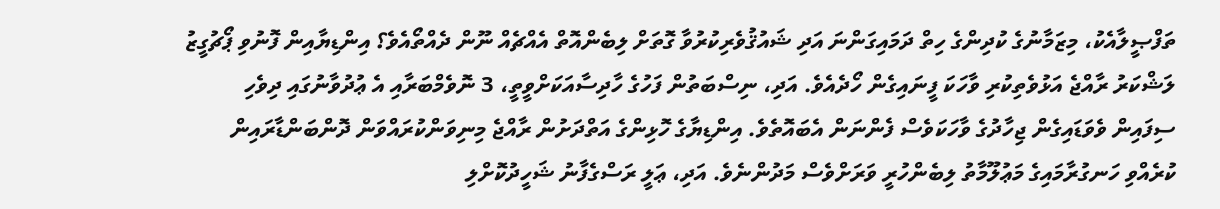ތަފްޞީލާއެކު، މިޒަމާނުގެ ކުދިންގެ ހިތް ދަމައިގަންނަ އަދި ޝައުޤުވެރިކުރުވާ ގޮތަށް ލިބެންއޮތް އެއްޗެއް ނޫން ދެއްތޯއެވެ؟ އިންޑިޔާއިން ފޮނުވި ޕޯޗުގީޒު ލަޝްކަރު ރާއްޖެ އަޅުވެތިކުރި ވާހަކަ ފީނައިގެން ހޯދެއެވެ. އަދި، ނިސްބަތުން ފަހުގެ ހާދިސާއަކަށްވީތީ، 3 ނޮވެމްބަރާއި އެ ޢުދުވާނުގައި ދިވެހި ސިފައިން ވެވަޑައިގެން ޖިހާދުގެ ވާހަކަވެސް ފެންނަން އެބައޮތެވެ. އިންޑިޔާގެ ހޮޅިންގެ އަތްދަށުން ރާއްޖެ މިނިވަންކުރައްވަން ދޮންބަންޑާރައިން ކުރެއްވި ހަނގުރާމައިގެ މަޢުލޫމާތު ލިބެންހުރީ ވަރަށްވެސް މަދުންނެވެ. އަދި، ޢަލީ ރަސްގެފާނު ޝަހީދުކޮށްލި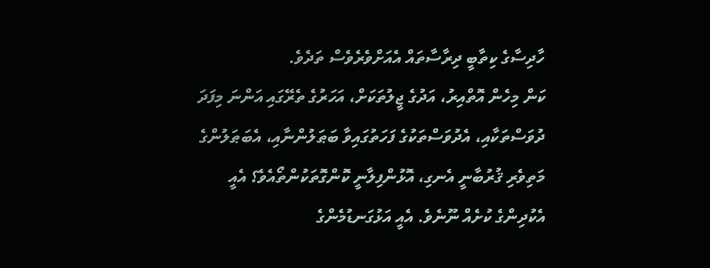ހާދިސާގެ ކިތާބީ ދިރާސާތައް އެއަށްވެރެވެސް ތަދެވެ.
ކަން މިހެން އޮތްއިރު، އަދުގެ ޖީލުތަކަށް، އަހަރުގެ ތެރޭގައި އަންނަ މިފަދަ ދުވަސްތަކާއި، އެދުވަސްތަކުގެ ފަހަތުގައިވާ ބަޠަލުންނާއި، އެބަޠަލުންގެ މަތިވެރި ޤުރުބާނީ އެނގި، އޮޅުންފިލާނީ ކޮންގޮތަކުންތޯއެވެ؟ އެއީ އެކުދިންގެ ކުށެއް ނޫނެވެ. އެއީ އަޅުގަނޑުމެންގެ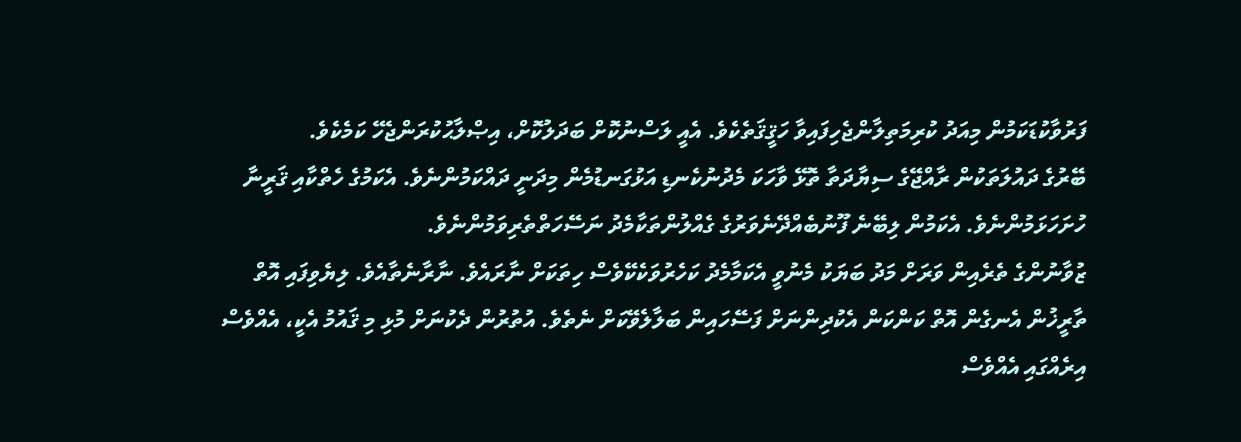ފަރުވާކުޑަކަމުން މިއަދު ކުރިމަތިލާންޖެހިފައިވާ ހަޤީޤަތެކެވެ. އެއީ ލަސްނުކޮށް ބަދަލުކޮށް، އިޞްލާޙުކުރަންޖެހޭ ކަމެކެވެ.
ބޭރުގެ ދައުލަތަކުން ރާއްޖޭގެ ސިޔާދަތާ ތޮޅޭ ވާހަކަ މެދުނުކެނޑި އަޅުގަނޑުމެން މިދަނީ ދައްކަމުންނެވެ. އެކަމުގެ ހެތްކާއި ޤަރީނާ ހުށަހަޅަމުންނެވެ. އެކަމުން ލިބޭނެ ފޫނުބެއްދޭނެވަރުގެ ގެއްލުންތަކާމެދު ނަސޭހަތްތެރިވަމުންނެވެ.
ޒުވާނުންގެ ތެރެއިން ވަރަށް މަދު ބަޔަކު މެނުވީ އެކަމާމެދު ކަހެރުވަކެކޭވެސް ހިތަކަށް ނާރައެވެ. ނާރާނެތާއެވެ. ލިޔެވިފައި އޮތް ތާރީޚުން އެނގެން އޮތް ކަންކަން އެކުދިންނަށް ފަސޭހައިން ބަލާލެވޭކަށް ނެތެވެ. އުތުރުން ދެކުނަށް މުޅި މި ޤައުމު އެކީ، އެއްވެސް އިރެއްގައި އެއްވެސް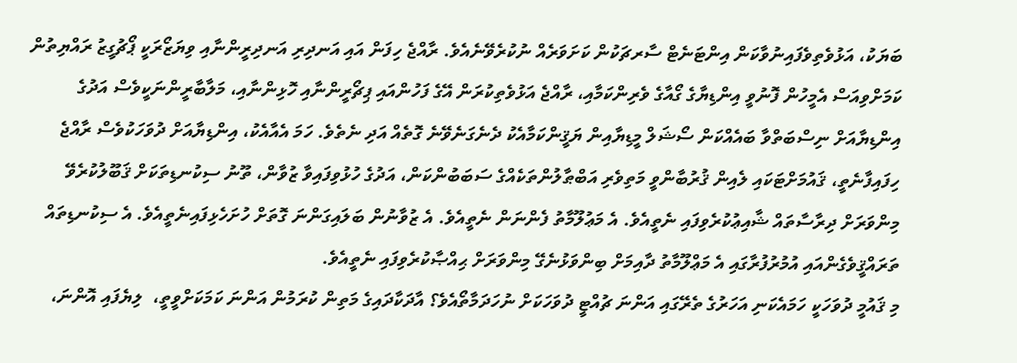ބަޔަކު، އަޅުވެތިވެފައިނުވާކަން އިންޓަނެޓް ސާރޗަކުން ކަށަވަރެއް ނުކުރެވޭނެއެވެ. ރާއްޖެ ހިފަން އައި އަނދިރި އަނދިރީންނާއި ވިޔަޒޯރަކީ ޕޯޗުގީޒު ރައްޔިތުން ކަމަށްވިއަސް އެމީހުން ފޮނުވީ އިންޑިޔާގެ ގޯއާގެ ވެރިންކަމާއި، ރާއްޖެ އަޅުވެތިކުރަން އޭގެ ފަހުންއައި ޕިޗޯރީންނާއި ހޮޅިންނާއި، މަލާބާރީންނަކީވެސް އަދުގެ އިންޑިޔާއަށް ނިސްބަތްވާ ބައެއްކަން ސޯޝަލް މީޑިޔާއިން ޔަޤީންކަމާއެކު ދެނެގަނެވޭނެ ގޮތެއް އަދި ނެތެވެ. ހަމަ އެއާއެކު، އިންޑިޔާއަށް ދުވަހަކުވެސް ރާއްޖެ ހިފައިފާނެތީ، ޤައުމަށްޓަކައި ލެއިން ޤުރުބާންވީ މަތިވެރި އަބްޠާލުންތަކެއްގެ ސަބަބުންކަން، އަދުގެ ހުޅުވިފައިވާ ޒުވާން، ތޫނު ސިކުނޑިތަކަށް ޤަބޫލުކުރެވޭ މިންވަރަށް ދިރާސާތައް ޝާއިޢުކުރެވިފައި ނެތީއެވެ. އެ މަޢުލޫމާތު ފެންނަން ނެތީއެވެ. އެ ޒުވާނުން ބަލައިގަންނަ ގޮތަށް ހުށަހެޅިފައިނެތީއެވެ. އެ ސިކުނޑިތައް ތަރައްޤީވެގެންއައި އުމުރުފުރާގައި އެ މަޢްލޫމާތު ދާއިމަށް ބިންވަޅުނެގޭ މިންވަރަށް ޙިއްޞާކުރެވިފައި ނެތީއެވެ.
މި ޤައުމީ ދުވަހަކީ ހަމައެކަނި އަހަރުގެ ތެރޭގައި އަންނަ ޗުއްޓީ ދުވަހަކަށް ނުހަދަމާތޯއެވެ؟ އާދަކާދައިގެ މަތިން ކުރަމުން އަންނަ ކަމަކަށްވީތީ،  ލިޔެފައި އޮންނަ،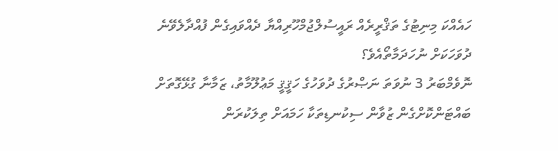ހައެއްކަ މިނިޓުގެ ތަޤްރީރެއް ރައީސުލްޖުމްހޫރިއްޔާ ދެއްވައިގެން ފުއްދާލެވޭނެ ދުވަހަކަށް ނުހަދަމާތޯއެވެ؟
ނޮވެމްބަރު 3 ނުވަތަ ނަޞްރުގެ ދުވަހުގެ ހަޤީޤީ މަޢުލޫމާތު، ޒަމާނާ ގުޅޭގޮތަށް ބައްޓަންކޮށްގެން ޒުވާން ސިކުނޑިތަކާ ހަމައަށް ތިލަކުރަން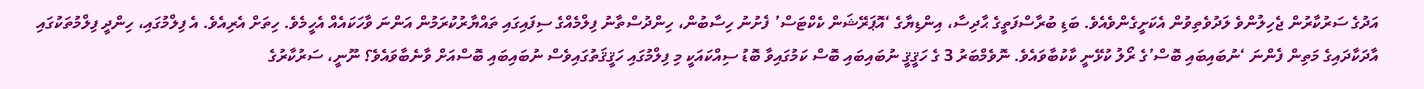އަދުގެ ސަރުކާރުން ޖެހިލުންވެ ލަދުވެތިވުން އެކަށީގެންވެއެވެ. ބަޑި ބުރާސްފަތީގެ ޙާދިސާ، އިންޑިޔާގެ ‘އޮޕަރޭޝަން ކެކްޓަސް’ ފެށުނު ހިސާބުން، ހިންދުސްތާނު ފިލްމެއްގެ ސިފައިގައި ތައްޔާރުކުރަމުން އަންނަ ވާހަކައެއް އެހީމެވެ. ހިތަށް އެރިއެވެ. އެ ފިލްމުގައި، ހިންދީ ފިލްމުތަކުގައި އާދަކާދައިގެ މަތިން ފެންނަ ‘ނުބައިބައި ބޮސް’ގެ ރޯލު ކުޅޭނީ ކާކުބާވައެވެ. ނޮވެމްބަރު 3 ގެ ހަޤީޤީ ނުބައިބައި ބޮސް ކަމުގައިވާ ބޮޑު ސިއްކައަކީ މި ފިލްމުގައި ހަޤީޤަތުގައިވެސް ނުބައިބައި ބޮސްއަށް ވާނެބާވައެވެ؟ ނޫނީ، ސަރުކާރުގެ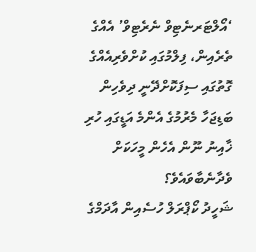‘އޯލްޓަރނެޓިވް ނެރެޓިވް’ އެއްގެ ތެރެއިން، ފިލްމުގައި ކުށްވެރިއެއްގެ ގޮތުގައި ސިފަކޮށްދޭނީ ދިވެހިން ބަޑިޖަހާ މެރުމުގެ އެންމެ އަޑީގައި ހުރި ޚާއިނު ނޫން އެހެން މީހަކަށް ވެދާނެބާވައެވެ؟
ޝަހީދު ކޯޕްރަލް ހުސެއިން އާދަމްގެ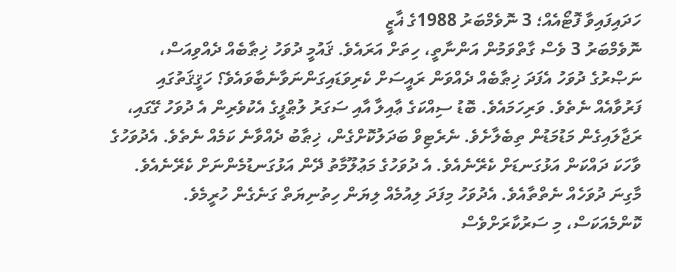ހަދައިފައިވާ ފޮޓޯއެއް؛ 3 ނޮވެމްބަރު 1988ގެ ޣާޒީ
ނޮވެމްބަރު 3 ވެސް ގާތްވަމުން އަންނާތީ، ހިތަށް އަރައެވެ. ޤައުމީ ދުވަހު ޚިޠާބެއް ދެއްވިއަސް، ނަޞްރުގެ ދުވަހު އެފަދަ ޚިޠާބެއް ދެއްވަން ރައީސަށް ކެރިވަޑައިގަންނަވާނެބާވައެވެ؟ ހަޤީޤަތުގައި ފަރުވާއެއް ނެތެވެ. ވަރިހަމައެވެ. ބޮޑު ސިއްކަގެ ޢާއިލާ އާއި ސަގަރު ލުޠްފީގެ އެކުވެރިން އެ ދުވަހު ގޭގައި، ރަޖާލައިގެން މަޑުމަޑުން ތިބެލާށެވެ. ނެރެޓިވް ބަދަލުކޮށްގެން، ޚިޠާބު ދެއްވާނެ ކަމެއް ނެތެވެ. އެދުވަހުގެ ވާހަކަ ދައްކަން އަޅުގަނޑަށް ކެރޭނެއެވެ. އެ ދުވަހުގެ މަޢުލޫމާތު ދޭން އަޅުގަނޑުމެންނަށް ކެރޭނެއެވެ. މާގިނަ ދުވަހެއް ނެތްތާއެވެ. އެދުވަހު މިފަދަ ލިއުމެއް ލިޔަން ހިތުނިޔަތް ގަނެގެން ހުރީމެވެ.
ކޮންމެއަކަސް، މި ސަރުކާރަށްވެސް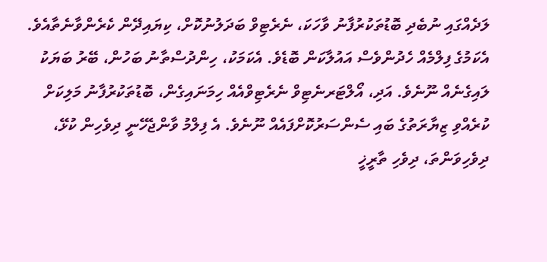ލަދެއްގައި ނުބެދި ބޮޑުތަކުރުފާނު ވާހަކަ، ނެރެޓިވް ބަދަލުނުކޮށް، ކިޔައިދޭން ކެރެންވާނެތާއެވެ. އެކަމުގެ ފިލްމެއް ހެދުންވެސް އައުލާކަން ބޮޑެވެ. އެކަމަކު، ހިންދުސްތާނު ބަހުން، ބޭރު ބަޔަކު ލައިގެނެއް ނޫނެވެ. އަދި، އޯލްޓަރނެޓިވް ނެރެޓިވްއެއް ހިމަނައިގެން، ބޮޑުތަކުރުފާނު މަލިކަށް ކުރެއްވި ޒިޔާރަތުގެ ބައި ސެންސަރުކޮށްފައެއް ނޫނެވެ. އެ ފިލްމު ވާންޖެހޭނީ ދިވެހިން ކުޅޭ، ދިވެހިވަންތަ، ދިވެހި ތާރީޚީ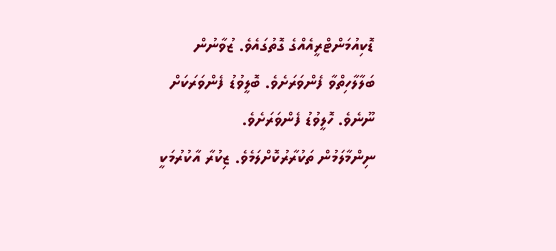ޑޮކިއުމަންޓްރީއެއްގެ ގޮތުގައެވެ. ޒުވާނުން ބަލާލާހިތްވާ ފެންވަރަށެވެ. ބޮލީވުޑު ފެންވަރަކަށް ނޫނެވެ. ހޮލީވުޑު ފެންވަރަށެވެ.
ނިންމާލަމުން ތަކުރާރުކޮށްލަމެވެ. ޒިކުރާ އާކުރުމަކީ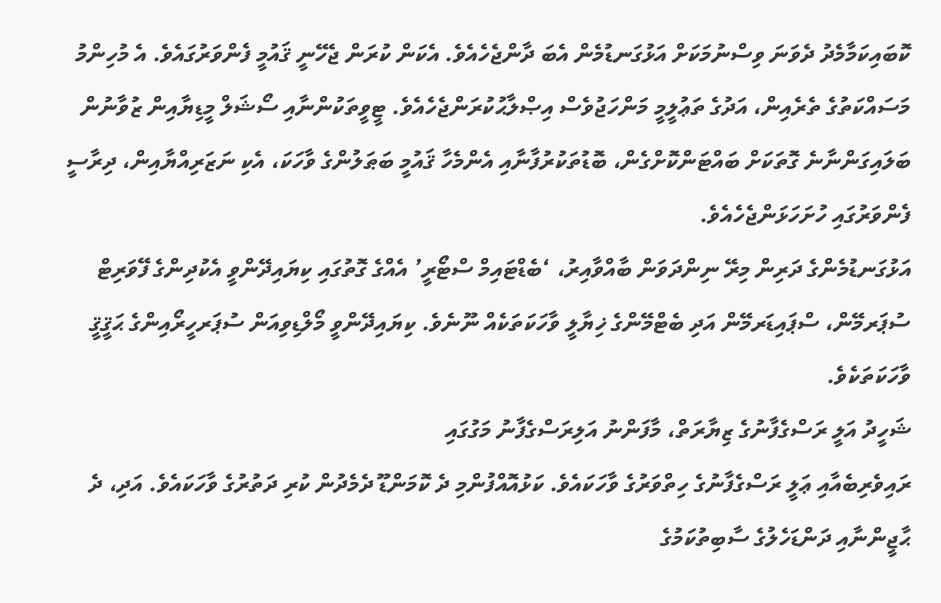ކޮބައިކަމާމެދު ދެވަނަ ވިސްނުމަކަށް އަޅުގަނޑުމެން އެބަ ދާންޖެހެއެވެ. އެކަން ކުރަން ޖެހޭނީ ޤައުމީ ފެންވަރުގައެވެ. އެ މުހިންމު މަސައްކަތުގެ ތެރެއިން، އަދުގެ ތަޢުލީމީ މަންހަޖުވެސް އިޞްލާޙުކުރަންޖެހެއެވެ. ޓީވީތަކުންނާއި ސޯޝަލް މީޑިޔާއިން ޒުވާނުން ބަލައިގަންނާނެ ގޮތަކަށް ބައްޓަންކޮށްގެން، ބޮޑުތަކުރުފާނާއި އެންމެހާ ޤައުމީ ބަޠަލުންގެ ވާހަކަ، އެކި ނަޒަރިއްޔާއިން، ދިރާސީ ފެންވަރުގައި ހުށަހަޅަންޖެހެއެވެ.
އަޅުގަނޑުމެންގެ ދަރިން މިރޭ ނިންދަވަން ބާއްވާއިރު، ‘ބެޑްޓައިމް ސްޓޯރީ’ އެއްގެ ގޮތުގައި ކިޔައިދޭންވީ އެކުދިންގެ ފޭވަރިޓް ސުޕަރމޭން، ސްޕައިޑަރމޭން އަދި ބެޓްމޭންގެ ޚިޔާލީ ވާހަކަތަކެއް ނޫނެވެ. ކިޔައިދޭންވީ މޯލްޑިވިއަން ސުޕަރހީރޯއިންގެ ޙަޤީޤީ ވާހަކަތަކެވެ.
ޝަހީދު އަލީ ރަސްގެފާނުގެ ޒިޔާރަތް، މާފަންނު އަލިރަސްގެފާނު މަގުގައި
ރައިވެރިބެއާއި ޢަލީ ރަސްގެފާނުގެ ހިތްވަރުގެ ވާހަކައެވެ. ކަޅުއޮއްފުންމި ދެ ކޮމަންޑޫ ދެމެދުން ކުރި ދަތުރުގެ ވާހަކައެވެ. އަދި، ދެ ޙާޖީންނާއި ދަންޑަހެލުގެ ސާބިތުކަމުގެ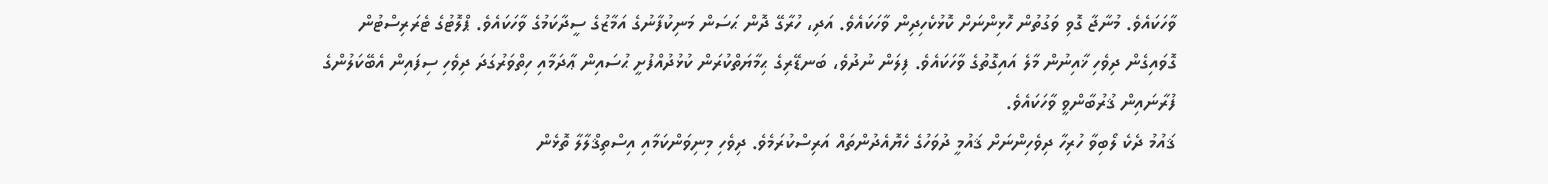ވާހަކައެވެ. މުނާޖާ ގޮވި ވަގުތުން ހޮޅިންނަށް ކޮޅުކެހިދިން ވާހަކައެވެ. އަދި، ހުރާގޭ ދޮން ޙަސަން މަނިކުފާނުގެ އަމާޒުގެ ސީދާކަމުގެ ވާހަކައެވެ. ޕްލޮޓުގެ ޓެރަރިސްޓުން ގޮވައިގެން ދިވެހި ޚާއިނުން މާލެ އައިގޮތުގެ ވާހަކައެވެ. ފިލަން ނުދުވެ، ބަނޑޭރިގެ ޙިމާޔަތްކުރަން ކުޅުދުއްފުށީ ޙުސައިން ޢާދަމާއި ހިތްވަރުގަދަ ދިވެހި ސިފައިން އެބޭކަލުންގެ ފުރާނައިން ޤުރުބާންވީ ވާހަކައެވެ.
ޤައުމު ދެކެ ލޯބިވާ ހުރިހާ ދިވެހިންނަށް ޤައުމީ ދުވަހުގެ ހެޔޮއެދުންތައް އަރިސްކުރަމެވެ. ދިވެހި މިނިވަންކަމާއި އިސްތިޤްލާލާ ތޮޅެން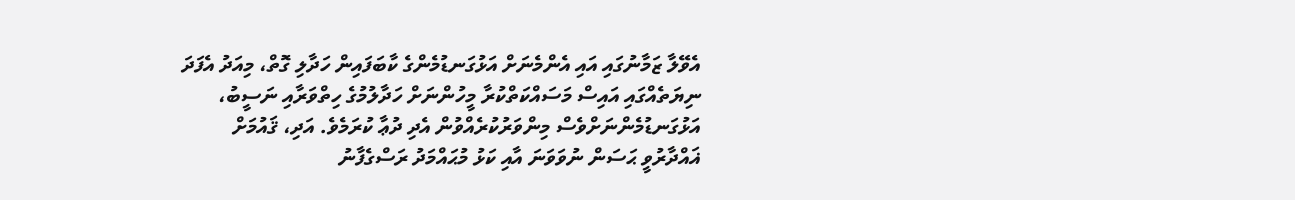އެވޭލާ ޒަމާނުގައި އައި އެންމެނަށް އަޅުގަނޑުމެންގެ ކާބަފައިން ހަދާލި ގޮތް، މިއަދު އެފަދަ ނިޔަތެއްގައި އައިސް މަސައްކަތްކުރާ މީހުންނަށް ހަދާލުމުގެ ހިތްވަރާއި ނަސީބު، އަޅުގަނޑުމެންނަށްވެސް މިންވަރުކުރެއްވުން އެދި ދުޢާ ކުރަމެވެ. އަދި، ޤައުމަށް ޣައްދާރުވީ ޙަސަން ނުވަވަނަ އާއި ކަޅު މުޙައްމަދު ރަސްގެފާނު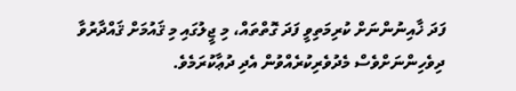ފަދަ ޚާއިނުންނަށް ކުރިމަތިވީ ފަދަ ގޮތްތައް، މި ޖީލުގައި މި ޤައުމަށް ޤައްދާރުވާ ދިވެހިންނަށްވެސް މެދުވެރިކުރެއްވުން އެދި ދުޢާކުރަމެވެ.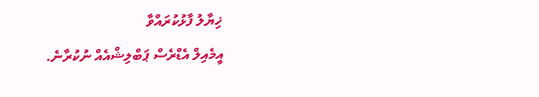ޚިޔާލު ފާޅުކުރައްވާ
އީމެއިލް އެޑްރެސް ޕަބްލިޝްއެއް ނުކުރާނެ.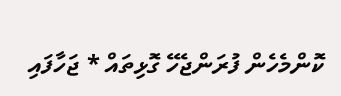ކޮންމެހެން ފުރަންޖެހޭ ގޮޅިތައް * ޖަހާފައި